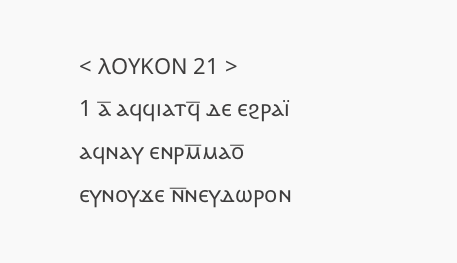< ⲖⲞⲨⲔⲞⲚ 21 >
1 ⲁ̅ ⲁϥϥⲓⲁⲧϥ̅ ⲇⲉ ⲉϩⲣⲁⲓ̈ ⲁϥⲛⲁⲩ ⲉⲛⲣⲙ̅ⲙⲁⲟ̅ ⲉⲩⲛⲟⲩϫⲉ ⲛ̅ⲛⲉⲩⲇⲱⲣⲟⲛ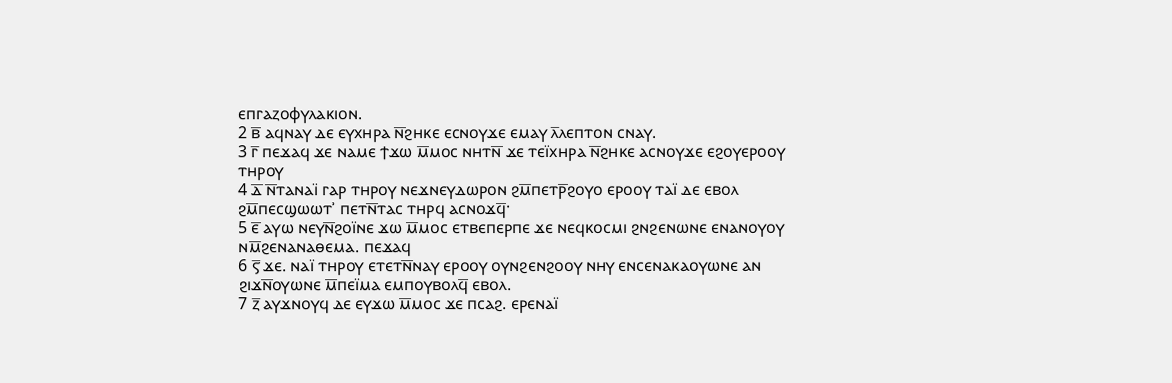ⲉⲡⲅⲁⲍⲟⲫⲩⲗⲁⲕⲓⲟⲛ.
2 ⲃ̅ ⲁϥⲛⲁⲩ ⲇⲉ ⲉⲩⲭⲏⲣⲁ ⲛ̅ϩⲏⲕⲉ ⲉⲥⲛⲟⲩϫⲉ ⲉⲙⲁⲩ ⲗ̅ⲗⲉⲡⲧⲟⲛ ⲥⲛⲁⲩ.
3 ⲅ̅ ⲡⲉϫⲁϥ ϫⲉ ⲛⲁⲙⲉ ϯϫⲱ ⲙ̅ⲙⲟⲥ ⲛⲏⲧⲛ̅ ϫⲉ ⲧⲉⲓ̈ⲭⲏⲣⲁ ⲛ̅ϩⲏⲕⲉ ⲁⲥⲛⲟⲩϫⲉ ⲉϩⲟⲩⲉⲣⲟⲟⲩ ⲧⲏⲣⲟⲩ
4 ⲇ̅ ⲛ̅ⲧⲁⲛⲁⲓ̈ ⲅⲁⲣ ⲧⲏⲣⲟⲩ ⲛⲉϫⲛⲉⲩⲇⲱⲣⲟⲛ ϩⲙ̅ⲡⲉⲧⲣ̅ϩⲟⲩⲟ ⲉⲣⲟⲟⲩ ⲧⲁⲓ̈ ⲇⲉ ⲉⲃⲟⲗ ϩⲙ̅ⲡⲉⲥϣⲱⲱⲧʾ ⲡⲉⲧⲛ̅ⲧⲁⲥ ⲧⲏⲣϥ ⲁⲥⲛⲟϫϥ̅·
5 ⲉ̅ ⲁⲩⲱ ⲛⲉⲩⲛ̅ϩⲟⲓ̈ⲛⲉ ϫⲱ ⲙ̅ⲙⲟⲥ ⲉⲧⲃⲉⲡⲉⲣⲡⲉ ϫⲉ ⲛⲉϥⲕⲟⲥⲙⲓ ϩⲛϩⲉⲛⲱⲛⲉ ⲉⲛⲁⲛⲟⲩⲟⲩ ⲛⲙ̅ϩⲉⲛⲁⲛⲁⲑⲉⲙⲁ. ⲡⲉϫⲁϥ
6 ⲋ̅ ϫⲉ. ⲛⲁⲓ̈ ⲧⲏⲣⲟⲩ ⲉⲧⲉⲧⲛ̅ⲛⲁⲩ ⲉⲣⲟⲟⲩ ⲟⲩⲛϩⲉⲛϩⲟⲟⲩ ⲛⲏⲩ ⲉⲛⲥⲉⲛⲁⲕⲁⲟⲩⲱⲛⲉ ⲁⲛ ϩⲓϫⲛ̅ⲟⲩⲱⲛⲉ ⲙ̅ⲡⲉⲓ̈ⲙⲁ ⲉⲙⲡⲟⲩⲃⲟⲗϥ̅ ⲉⲃⲟⲗ.
7 ⲍ̅ ⲁⲩϫⲛⲟⲩϥ ⲇⲉ ⲉⲩϫⲱ ⲙ̅ⲙⲟⲥ ϫⲉ ⲡⲥⲁϩ. ⲉⲣⲉⲛⲁⲓ̈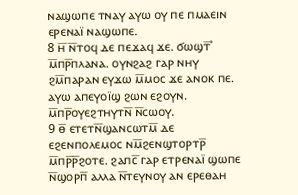ⲛⲁϣⲱⲡⲉ ⲧⲛⲁⲩ ⲁⲩⲱ ⲟⲩ ⲡⲉ ⲡⲙⲁⲉⲓⲛ ⲉⲣⲉⲛⲁⲓ̈ ⲛⲁϣⲱⲡⲉ.
8 ⲏ̅ ⲛ̅ⲧⲟϥ ⲇⲉ ⲡⲉϫⲁϥ ϫⲉ. ϭⲱϣⲧ̅ʾ ⲙ̅ⲡⲣ̅ⲡⲗⲁⲛⲁ. ⲟⲩⲛϩⲁϩ ⲅⲁⲣ ⲛⲏⲩ ϩⲙ̅ⲡⲁⲣⲁⲛ ⲉⲩϫⲱ ⲙ̅ⲙⲟⲥ ϫⲉ ⲁⲛⲟⲕ ⲡⲉ. ⲁⲩⲱ ⲁⲡⲉⲩⲟⲓ̈ϣ ϩⲱⲛ ⲉϩⲟⲩⲛ. ⲙ̅ⲡⲣ̅ⲟⲩⲉϩⲧⲏⲩⲧⲛ̅ ⲛ̅ⲥⲱⲟⲩ.
9 ⲑ̅ ⲉⲧⲉⲧⲛ̅ϣⲁⲛⲥⲱⲧⲙ̅ ⲇⲉ ⲉϩⲉⲛⲡⲟⲗⲉⲙⲟⲥ ⲛⲙ̅ϩⲉⲛϣⲧⲟⲣⲧⲣ̅ ⲙ̅ⲡⲣ̅ⲣ̅ϩⲟⲧⲉ. ϩⲁⲡⲥ̅ ⲅⲁⲣ ⲉⲧⲣⲉⲛⲁⲓ̈ ϣⲱⲡⲉ ⲛ̅ϣⲟⲣⲡ̅ ⲁⲗⲗⲁ ⲛ̅ⲧⲉⲩⲛⲟⲩ ⲁⲛ ⲉⲣⲉⲑⲁⲏ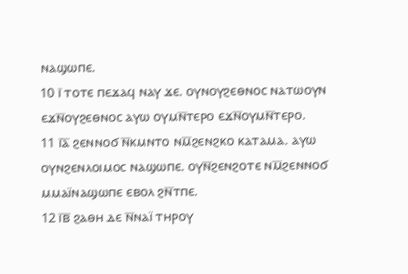ⲛⲁϣⲱⲡⲉ.
10 ⲓ̅ ⲧⲟⲧⲉ ⲡⲉϫⲁϥ ⲛⲁⲩ ϫⲉ. ⲟⲩⲛⲟⲩϩⲉⲑⲛⲟⲥ ⲛⲁⲧⲱⲟⲩⲛ ⲉϫⲛ̅ⲟⲩϩⲉⲑⲛⲟⲥ ⲁⲩⲱ ⲟⲩⲙⲛ̅ⲧⲉⲣⲟ ⲉϫⲛ̅ⲟⲩⲙⲛ̅ⲧⲉⲣⲟ.
11 ⲓ̅ⲁ̅ ϩⲉⲛⲛⲟϭ ⲛ̅ⲕⲙⲛⲧⲟ ⲛⲙ̅ϩⲉⲛϩⲕⲟ ⲕⲁⲧⲁⲙⲁ. ⲁⲩⲱ ⲟⲩⲛϩⲉⲛⲗⲟⲓⲙⲟⲥ ⲛⲁϣⲱⲡⲉ. ⲟⲩⲛ̅ϩⲉⲛϩⲟⲧⲉ ⲛⲙ̅ϩⲉⲛⲛⲟϭ ⲙⲙⲁⲓ̈ⲛⲁϣⲱⲡⲉ ⲉⲃⲟⲗ ϩⲛ̅ⲧⲡⲉ.
12 ⲓ̅ⲃ̅ ϩⲁⲑⲏ ⲇⲉ ⲛ̅ⲛⲁⲓ̈ ⲧⲏⲣⲟⲩ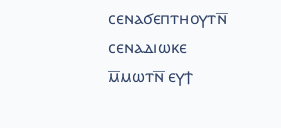ⲥⲉⲛⲁϭⲉⲡⲧⲏⲟⲩⲧⲛ̅ ⲥⲉⲛⲁⲇⲓⲱⲕⲉ ⲙ̅ⲙⲱⲧⲛ̅ ⲉⲩϯ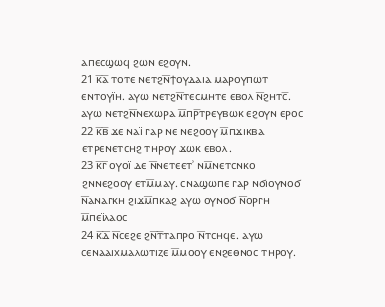ⲁⲡⲉⲥϣⲱϥ ϩⲱⲛ ⲉϩⲟⲩⲛ.
21 ⲕ̅ⲁ̅ ⲧⲟⲧⲉ ⲛⲉⲧϩⲛ̅ϯⲟⲩⲇⲁⲓⲁ ⲙⲁⲣⲟⲩⲡⲱⲧ ⲉⲛⲧⲟⲩⲓ̈ⲏ. ⲁⲩⲱ ⲛⲉⲧϩⲛ̅ⲧⲉⲥⲙⲏⲧⲉ ⲉⲃⲟⲗ ⲛ̅ϩⲏⲧⲥ̅. ⲁⲩⲱ ⲛⲉⲧϩⲛ̅ⲛⲉⲭⲱⲣⲁ ⲙ̅ⲡⲣ̅ⲧⲣⲉⲩⲃⲱⲕ ⲉϩⲟⲩⲛ ⲉⲣⲟⲥ
22 ⲕ̅ⲃ̅ ϫⲉ ⲛⲁⲓ̈ ⲅⲁⲣ ⲛⲉ ⲛⲉϩⲟⲟⲩ ⲙ̅ⲡϫⲓⲕⲃⲁ ⲉⲧⲣⲉⲛⲉⲧⲥⲏϩ ⲧⲏⲣⲟⲩ ϫⲱⲕ ⲉⲃⲟⲗ.
23 ⲕ̅ⲅ̅ ⲟⲩⲟⲓ̈ ⲇⲉ ⲛ̅ⲛⲉⲧⲉⲉⲧʾ ⲛⲙ̅ⲛⲉⲧⲥⲛⲕⲟ ϩⲛⲛⲉϩⲟⲟⲩ ⲉⲧⲙ̅ⲙⲁⲩ. ⲥⲛⲁϣⲱⲡⲉ ⲅⲁⲣ ⲛϭⲓⲟⲩⲛⲟϭ ⲛ̅ⲁⲛⲁⲅⲕⲏ ϩⲓϫⲙ̅ⲡⲕⲁϩ ⲁⲩⲱ ⲟⲩⲛⲟϭ ⲛ̅ⲟⲣⲅⲏ ⲙ̅ⲡⲉⲓ̈ⲗⲁⲟⲥ
24 ⲕ̅ⲇ̅ ⲛ̅ⲥⲉϩⲉ ϩⲛ̅ⲧ̅ⲧⲁⲡⲣⲟ ⲛ̅ⲧⲥⲏϥⲉ. ⲁⲩⲱ ⲥⲉⲛⲁⲁⲓⲭⲙⲁⲗⲱⲧⲓⲍⲉ ⲙ̅ⲙⲟⲟⲩ ⲉⲛϩⲉⲑⲛⲟⲥ ⲧⲏⲣⲟⲩ.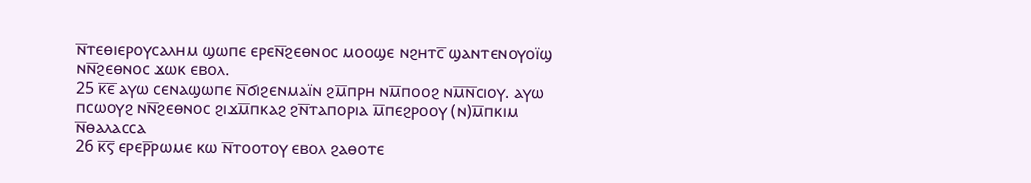ⲛ̅ⲧⲉⲑⲓⲉⲣⲟⲩⲥⲁⲗⲏⲙ ϣⲱⲡⲉ ⲉⲣⲉⲛ̅ϩⲉⲑⲛⲟⲥ ⲙⲟⲟϣⲉ ⲛϩⲏⲧⲥ̅ ϣⲁⲛⲧⲉⲛⲟⲩⲟⲓ̈ϣ ⲛⲛ̅ϩⲉⲑⲛⲟⲥ ϫⲱⲕ ⲉⲃⲟⲗ.
25 ⲕ̅ⲉ̅ ⲁⲩⲱ ⲥⲉⲛⲁϣⲱⲡⲉ ⲛ̅ϭⲓϩⲉⲛⲙⲁⲓ̈ⲛ ϩⲙ̅ⲡⲣⲏ ⲛⲙ̅ⲡⲟⲟϩ ⲛⲙ̅ⲛ̅ⲥⲓⲟⲩ. ⲁⲩⲱ ⲡⲥⲱⲟⲩϩ ⲛⲛ̅ϩⲉⲑⲛⲟⲥ ϩⲓϫⲙ̅ⲡⲕⲁϩ ϩⲛ̅ⲧⲁⲡⲟⲣⲓⲁ ⲙ̅ⲡⲉϩⲣⲟⲟⲩ (ⲛ)ⲙ̅ⲡⲕⲓⲙ ⲛ̅ⲑⲁⲗⲁⲥⲥⲁ
26 ⲕ̅ⲋ̅ ⲉⲣⲉⲣ̅ⲣⲱⲙⲉ ⲕⲱ ⲛ̅ⲧⲟⲟⲧⲟⲩ ⲉⲃⲟⲗ ϩⲁⲑⲟⲧⲉ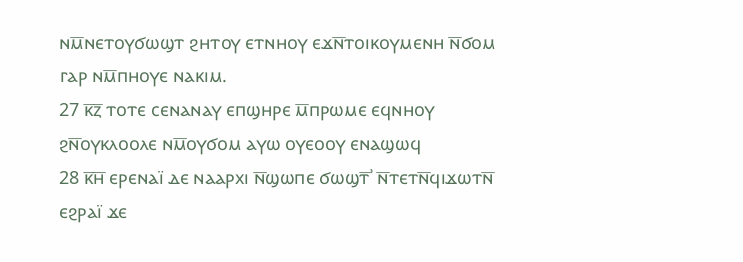ⲛⲙ̅ⲛⲉⲧⲟⲩϭⲱϣⲧ ϩⲏⲧⲟⲩ ⲉⲧⲛⲏⲟⲩ ⲉϫⲛ̅ⲧⲟⲓⲕⲟⲩⲙⲉⲛⲏ ⲛ̅ϭⲟⲙ ⲅⲁⲣ ⲛⲙ̅ⲡⲏⲟⲩⲉ ⲛⲁⲕⲓⲙ.
27 ⲕ̅ⲍ̅ ⲧⲟⲧⲉ ⲥⲉⲛⲁⲛⲁⲩ ⲉⲡϣⲏⲣⲉ ⲙ̅ⲡⲣⲱⲙⲉ ⲉϥⲛⲏⲟⲩ ϩⲛ̅ⲟⲩⲕⲗⲟⲟⲗⲉ ⲛⲙ̅ⲟⲩϭⲟⲙ ⲁⲩⲱ ⲟⲩⲉⲟⲟⲩ ⲉⲛⲁϣⲱϥ
28 ⲕ̅ⲏ̅ ⲉⲣⲉⲛⲁⲓ̈ ⲇⲉ ⲛⲁⲁⲣⲭⲓ ⲛ̅ϣⲱⲡⲉ ϭⲱϣⲧ̅ʾ ⲛ̅ⲧⲉⲧⲛ̅ϥⲓϫⲱⲧⲛ̅ ⲉϩⲣⲁⲓ̈ ϫⲉ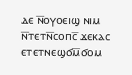ⲇⲉ ⲛ̅ⲟⲩⲟⲉⲓϣ ⲛⲓⲙ ⲛ̅ⲧⲉⲧⲛ̅ⲥⲟⲡⲥ̅ ϫⲉⲕⲁⲥ ⲉⲧⲉⲧⲛⲉϣϭⲙ̅ϭⲟⲙ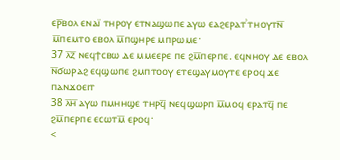ⲉⲣ̅ⲃⲟⲗ ⲉⲛⲁⲓ̈ ⲧⲏⲣⲟⲩ ⲉⲧⲛⲁϣⲱⲡⲉ ⲁⲩⲱ ⲉⲁϩⲉⲣⲁⲧʾⲧⲏⲟⲩⲧⲛ̅ ⲙ̅ⲡⲉⲙⲧⲟ ⲉⲃⲟⲗ ⲙ̅ⲡϣⲏⲣⲉ ⲙⲡⲣⲱⲙⲉ·
37 ⲗ̅ⲍ̅ ⲛⲉϥϯⲥⲃⲱ ⲇⲉ ⲙⲙⲉⲉⲣⲉ ⲡⲉ ϩⲙ̅ⲡⲉⲣⲡⲉ. ⲉϥⲛⲏⲟⲩ ⲇⲉ ⲉⲃⲟⲗ ⲛ̅ϭⲱⲣⲁϩ ⲉϥϣⲱⲡⲉ ϩⲙⲡⲧⲟⲟⲩ ⲉⲧⲉϣⲁⲩⲙⲟⲩⲧⲉ ⲉⲣⲟϥ ϫⲉ ⲡⲁⲛϫⲟⲉⲓⲧ
38 ⲗ̅ⲏ̅ ⲁⲩⲱ ⲡⲙⲏⲏϣⲉ ⲧⲏⲣϥ̅ ⲛⲉϥϣⲱⲣⲡ ⲙ̅ⲙⲟϥ ⲉⲣⲁⲧϥ̅ ⲡⲉ ϩⲙ̅ⲡⲉⲣⲡⲉ ⲉⲥⲱⲧⲙ̅ ⲉⲣⲟϥ·
<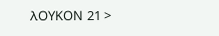ⲖⲞⲨⲔⲞⲚ 21 >